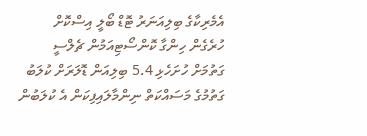އެމެރިކާގެ ބިލިއަނަރު ޓޮޑް ބޯލީ އިސްކޮށް ހުރެގެން ހިންގާ ކޮންސޯޓިއަމުން ޗެލްސީ ގަތުމަށް ހުށަހެޅި 5.4 ބިލިއަން ޑޮލަރަށް ކުލަބު ގަތުމުގެ މަސައްކަތް ނިންމާލައިފިކަން އެ ކުލަބުން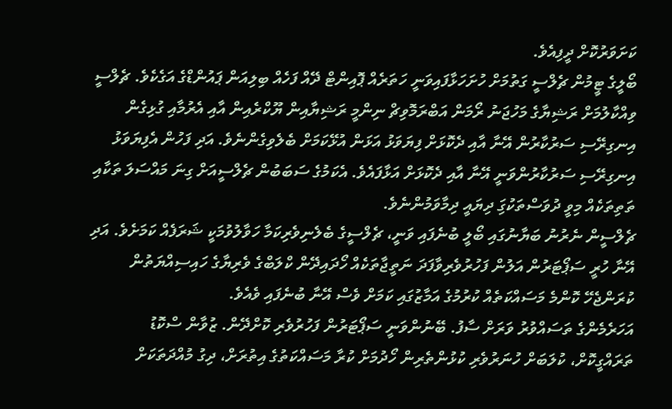ކަށަވަރުކޮށް ދީފިއެވެ.
ބޯލީގެ ޓީމުން ޗެލްސީ ގަތުމަށް ހުށަހަޅާފައިވަނީ ހަތަރެއް ޕޮއިންޓް ދޭއް ފަހެއް ބިލިއަން ޕައުންޑްގެ އަގެކެވެ. ޗެލްސީ ވިއްކާލުމަށް ރަޝިޔާގެ މަހުޖަނު ރޯމަން އަބްރަމޮވިޗް ނިންމީ ރަޝިޔާއިން ޔޫކްރެއިން އާއި އެރުމާއި ގުޅިގެން އިނގިރޭސި ސަރުކާރުން އޭނާ އާއި ދެކޮޅަށް ފިޔަވަޅު އަޅަން އުޅޭކަމަށް ބެލެވިގެންނެވެ. އަދި ފަހުން އެފިޔަވަޅު އިނގިރޭސި ސަރުކާރުންވަނީ އޭނާ އާއި ދެކޮޅަށް އަޅާފައެވެ. އެކަމުގެ ސަބަބުން ޗެލްސީއަށް ގިނަ މައްސަލަ ތަކާއި ތަތިތަކެއް މިވީ ދުވަސްތަކުގަި ދިޔައީ ދިމާވަމުންނެވެ.
ޗެލްސީން ނެރުނު ބަޔާނުގައި ބޯލީ ބުނެފައި ވަނީ، ޗެލްސީގެ ބެލެނިވެރިކަމާ ހަވާލުވުމަކީ ޝަރަފެއް ކަމަށެވެ. އަދި އޭނާ ހުރީ ސަޕޯޓަރުން އަލުން ފަހުރުވެރިވާފަދަ ނަތީޖާތަކެއް ހޯދައިދޭން ކްލަބްގެ ވެރިޔާގެ ހައިސިއްޔަތުން ކުރަންޖެހޭ ކޮންމެ މަސައްކަތެއް ކުރުމުގެ އަމާޒުގައި ކަމަށް ވެސް އޭނާ ބުނެފައި ވެއެވެ.
އަހަރެމެންގެ ތަސައްވުރު ވަރަށް ސާފު. ބޭނުންވަނީ ސަޕޯޓަރުން ފަހުރުވެރި ކޮށްދޭން. ޒުވާން ސްކޮޑު ތަރައްގީކޮށް، ކުލަބަށް ހުނަރުވެރި ކުޅުންތެރިން ހޯދުމަށް ކުރާ މަސައްކަތުގެ އިތުރަށް، ދިގު މުއްދަތަކަށް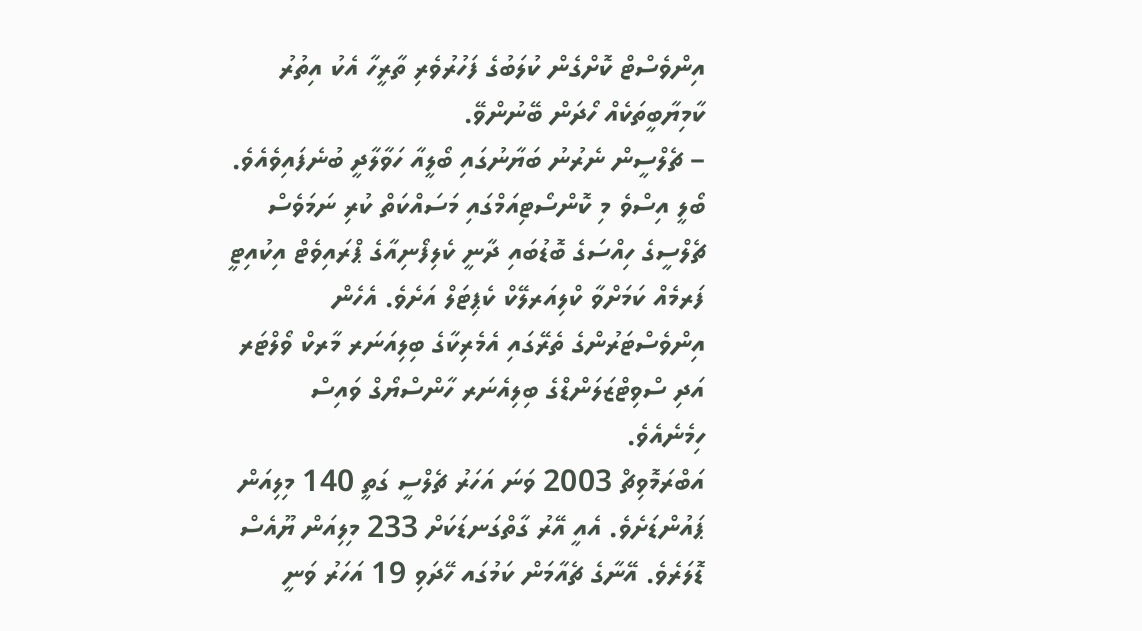އިންވެސްޓް ކޮށްގެން ކުލަބުގެ ފަހުރުވެރި ތާރީހާ އެކު އިތުރު ކާމިޔާބީތަކެއް ހޯދަން ބޭނުންވޭ.
– ޗެލްސީން ނެރުނު ބަޔާނުގައި ބޯލީއާ ހަވާލާދީ ބުނެފައިވެއެވެ.
ބޯލީ އިސްވެ މި ކޮންސޯޓިއަމްގައި މަސައްކަތް ކުރި ނަމަވެސް ޗެލްސީގެ ހިއްސަގެ ބޮޑުބައި ދާނީ ކެލިފޯނިއާގެ ޕްރައިވެޓް އިކުއިޓީ ފަރމެއް ކަމަށްވާ ކްލިއަރލޭކް ކެޕިޓަލް އަށެވެ. އެހެން އިންވެސްޓަރުންގެ ތެރޭގައި އެމެރިކާގެ ބިލިއަނަރ މާރކް ވޯލްޓަރ އަދި ސްވިޓްޒަލަންޑްގެ ބިލިއެނަރ ހާންސްޔޯގް ވައިސް ހިމެނެއެވެ.
އަބްރަމޮވިޗް 2003 ވަނަ އަހަރު ޗެލްސީ ގަތީ 140 މިލިއަން ޕައުންޑަށެވެ. އެއީ އޭރު ގާތްގަނޑަކަށް 233 މިލިއަން ޔޫއެސް ޑޮލަރެވެ. އޭނާގެ ޗެއާމަން ކަމުގައ ހޭދަވި 19 އަހަރު ވަނީ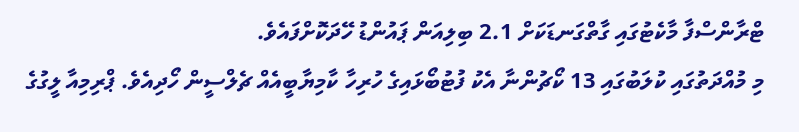ޓްރާންސްފާ މާކެޓުގައި ގާތްގަނޑަކަށް 2.1 ބިލިއަން ޕައުންޑު ހޭދަކޮށްފައެވެ.
މި މުއްދަތުގައި ކުލަބުގައި 13 ކޯޗުންނާ އެކު ފުޓުބޯޅައިގެ ހުރިހާ ކާމިޔާބީއެއް ޗެލްސީން ހޯދިއެވެ. ޕްރިމިއާ ލީގުގެ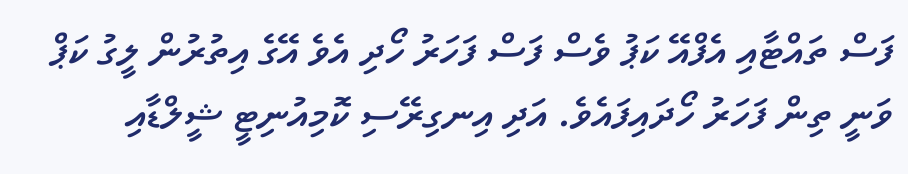ފަސް ތައްޓާއި އެފްއޭ ކަޕު ވެސް ފަސް ފަހަރު ހޯދި އެވެ އޭގެ އިތުރުން ލީގު ކަޕް ވަނީ ތިން ފަހަރު ހޯދައިފައެވެ. އަދި އިނގިރޭސި ކޮމިއުނިޓީ ޝީލްޑާއި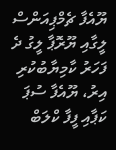ޔޫއެފާ ޗެމްޕިއަންސް ލީގާއި ޔޫރޮޕާ ލީގު ދެ ފަހަރު ކާމިޔާބުކުރި އިރު، ޔޫއެފާ ސުޕަ ކަޕާއި ފީފާ ކްލަބް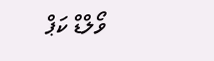ވޯލްޑް ކަޕް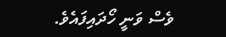ވެސް ވަނީ ހޯދައިފައެވެ.